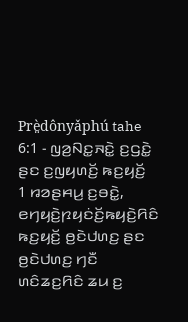Prè̤dônyǎphú tahe 6:1 - ꤜꤤ꤬ꤡꤢ꤭ꤏꤢꤧ꤭ ꤢ꤬ꤞꤢꤧ꤭ ꤔꤢ ꤢ꤬ꤜꤟꤛꤢꤩ꤬ ꤒꤢ꤬ꤟꤢꤩ꤬
1 ꤙꤤꤔꤌꤣ꤬ ꤢ꤬ꤋꤢꤧ꤭, ꤕꤚꤟꤢꤧ꤬ꤐꤟꤢꤦꤢꤩ꤬ꤒꤟꤢꤧ꤬ꤖꤢꤨ ꤒꤢ꤬ꤟꤢꤩ꤬ ꤥ꤬ꤢꤧꤓꤛꤢ꤬ ꤔꤢ ꤥ꤬ꤢꤧꤓꤛꤢ꤬ ꤚꤢꤪ ꤛꤢꤨꤘꤢ꤬ꤖꤢꤨ ꤘꤣ ꤢ꤬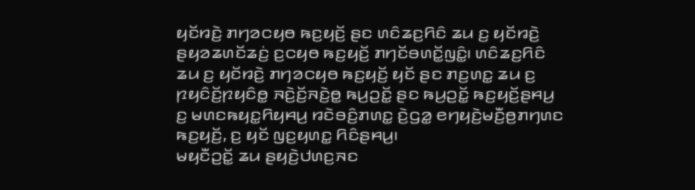ꤟꤢꤩꤙꤢꤧ꤬ ꤊꤚꤤꤍꤟꤥ ꤒꤢ꤬ꤟꤢꤩ꤬ ꤔꤢ ꤛꤢꤨꤘꤢ꤬ꤖꤢꤨ ꤘꤣ ꤢ꤬ ꤟꤢꤩꤙꤢꤧ꤬ ꤔꤟꤤꤘꤛꤢꤩꤘꤢꤦ꤬ ꤢ꤬ꤍꤟꤥ ꤒꤢ꤬ꤟꤢꤩ꤬ ꤊꤚꤢꤩꤋꤛꤢꤩ꤭ꤜꤢꤨ꤭꤯ ꤛꤢꤨꤘꤢ꤬ꤖꤢꤨ ꤘꤣ ꤢ꤬ ꤟꤢꤩꤙꤢꤧ꤬ ꤊꤚꤤꤍꤟꤥ ꤒꤢ꤬ꤟꤢꤩ꤬ ꤟꤢꤩ ꤔꤢ ꤊꤢ꤬ꤛꤢ꤭ ꤘꤣ ꤢ꤬ ꤐꤟꤢꤨꤢꤩ꤬ꤐꤟꤢꤨꤥ꤭ ꤏꤢꤧ꤬ꤢꤩ꤬ꤏꤢꤧ꤬ꤥ꤭ ꤒꤣ꤬ꤑꤢꤩ꤭ ꤔꤢ ꤒꤣ꤬ꤑꤢꤩ꤭ ꤒꤢ꤬ꤟꤢꤩ꤬ꤔꤌꤣ꤬ ꤢ꤬ ꤗꤛꤢꤒꤟꤢ꤭ꤖꤟꤌꤣ꤬ ꤙꤢꤧꤋꤢꤨ꤬ꤊꤛꤢ꤭ ꤢꤧ꤬ꤞꤤ꤭ ꤕꤚꤟꤢꤧ꤬ꤗꤢꤪ꤬ꤥ꤬ꤊꤚꤛꤢ ꤒꤢ꤬ꤟꤢꤩ꤬, ꤢ꤬ ꤟꤢꤩ ꤜꤢ꤬ꤟꤛꤢ꤭ ꤖꤢꤨꤔꤌꤣ꤬꤯
ꤗꤟꤢꤪꤑꤢꤩ꤭ ꤘꤣ ꤔꤟꤢꤧ꤬ꤓꤛꤢ꤬ꤏꤢ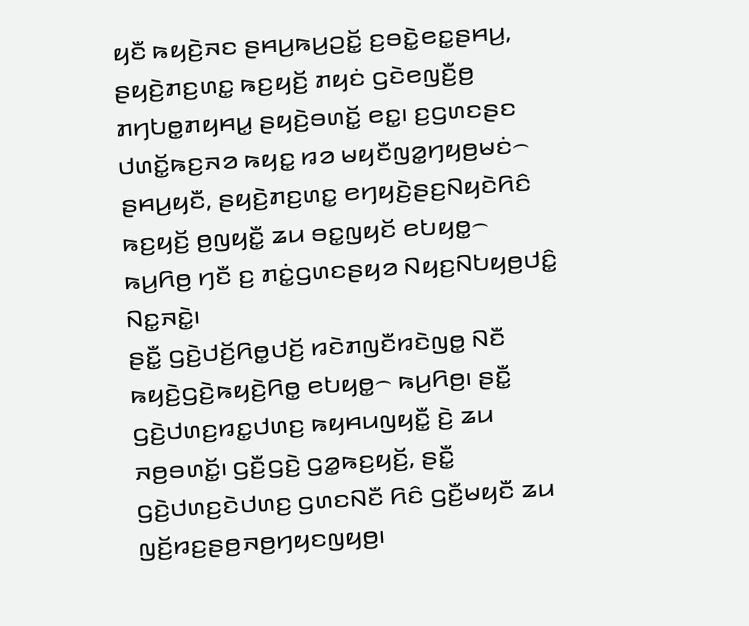ꤟꤢꤪ ꤒꤟꤢꤧ꤬ꤏꤢ ꤔꤌꤣ꤬ꤒꤣ꤬ꤑꤢꤩ꤭ ꤢ꤬ꤋꤢꤧ꤭ꤕꤢ꤭ꤔꤌꤣ꤬, ꤔꤟꤢꤧ꤬ꤊꤢ꤬ꤛꤢ꤭ ꤒꤢ꤬ꤟꤢꤩ꤬ ꤊꤟꤢꤦ ꤞꤢꤧꤕꤜꤢꤪ꤬ꤥ꤬ ꤊꤚꤝꤥ꤭ꤊꤟꤌꤣ꤭ ꤔꤟꤢꤧ꤬ꤋꤛꤢꤩ꤭ ꤕꤢ꤭꤯ ꤢ꤬ꤞꤛꤢꤔꤢ ꤓꤛꤢꤩ꤭ꤒꤢ꤬ꤏꤤ ꤒꤟꤢ꤭ ꤙꤤ ꤗꤟꤢꤪꤜꤤ꤭ꤚꤟꤥ꤬ꤗꤢꤦ꤮ ꤔꤌꤣ꤬ꤟꤢꤪ, ꤔꤟꤢꤧ꤬ꤊꤢ꤬ꤛꤢ꤭ ꤕꤚꤟꤢꤧ꤬ꤔꤢ꤬ꤡꤟꤢꤧꤖꤢꤨ ꤒꤢ꤬ꤟꤢꤩ꤬ ꤥ꤬ꤜꤟꤢꤪ꤭ ꤘꤣ ꤋꤢ꤭ꤜꤟꤢꤩ ꤕꤝꤟꤥ꤭꤮ ꤒꤣ꤬ꤖꤥ꤬ ꤚꤢꤪ ꤢ꤬ ꤊꤢꤦ꤭ꤞꤛꤢꤔꤟꤤ ꤡꤟꤢ꤬ꤡꤝꤟꤥ꤬ꤓꤢꤨ꤭ ꤡꤢ꤭ꤏꤢꤧ꤭꤯
ꤔꤢꤪ꤭ ꤞꤢꤧ꤬ꤓꤢꤩ꤬ꤖꤥ꤭ꤓꤢꤩ꤬ ꤙꤢꤧꤊꤜꤢꤪꤙꤢꤧꤜꤥ꤭ ꤡꤢꤪ ꤒꤟꤢꤧ꤬ꤞꤢꤧ꤬ꤒꤟꤢꤧ꤬ꤖꤥ꤭ ꤕꤝꤟꤥ꤭꤮ ꤒꤣ꤬ꤖꤥ꤬꤯ ꤔꤢꤪ꤭ ꤞꤢꤧ꤬ꤓꤛꤢ꤬ꤙꤢ꤭ꤓꤛꤢ꤬ ꤒꤟꤌꤣꤜꤟꤢꤪ꤭ ꤢꤧ꤬ ꤘꤣ ꤏꤥ꤬ꤋꤛꤢꤩ꤭꤯ ꤞꤢꤪ꤬ꤞꤢꤧ꤬ ꤞꤤ꤭ꤒꤢ꤬ꤟꤢꤩ꤬, ꤔꤢꤪ꤭ ꤞꤢꤧ꤬ꤓꤛꤢ꤬ꤢꤧꤓꤛꤢ꤬ ꤞꤛꤢꤡꤢꤪ ꤖꤢꤨ ꤞꤢꤪ꤬ꤗꤟꤢꤪ ꤘꤣ ꤜꤢꤩ꤬ꤙꤢ꤬ꤔꤥ꤬ꤏꤥ꤬ꤚꤟꤢꤜꤟꤥ꤬꤯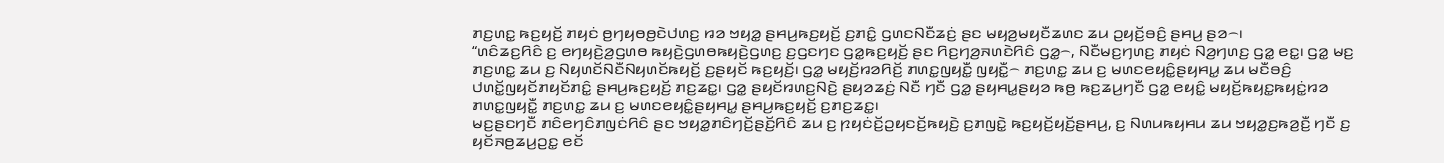ꤊꤢ꤬ꤛꤢ꤭ ꤒꤢ꤬ꤟꤢꤩ꤬ ꤊꤟꤢꤦ ꤥ꤬ꤚꤟꤥꤥ꤬ꤢꤧꤓꤛꤢ꤬ ꤙꤤ ꤠꤟꤤ꤭ ꤔꤌꤣ꤬ꤒꤢ꤬ꤟꤢꤩ꤬ ꤢ꤬ꤊꤢꤨ꤭ ꤞꤛꤢꤡꤢꤪꤘꤢꤦ꤬ ꤔꤢ ꤗꤟꤤ꤬ꤗꤟꤢꤪꤘꤛꤢ ꤘꤣ ꤑꤟꤢꤩ꤬ꤋꤢꤨ꤬ ꤔꤌꤣ꤬ ꤔꤤ꤮꤯
“ꤛꤢꤨꤘꤢ꤬ꤖꤢꤨ ꤢ꤬ ꤕꤚꤟꤢꤧ꤬ꤤ꤬ꤞꤛꤥ ꤒꤟꤢꤧ꤬ꤞꤛꤥꤒꤟꤢꤧ꤬ꤞꤛꤢ꤬ ꤢ꤬ꤞꤢꤚꤢ ꤞꤤ꤭ꤒꤢ꤬ꤟꤢꤩ꤬ ꤔꤢ ꤖꤢ꤬ꤚꤤ꤬ꤏꤛꤢꤧꤖꤢꤨ ꤞꤤ꤭꤮, ꤡꤢꤪꤗꤢ꤬ꤚꤛꤢ꤬ ꤊꤟꤢꤦ ꤡꤤ꤬ꤚꤛꤢ꤬ ꤞꤤ꤭ ꤕꤢ꤭꤯ ꤞꤤ꤭ ꤗꤢ꤬ ꤊꤢ꤬ꤛꤢ꤭ ꤘꤣ ꤢ꤬ ꤡꤟꤛꤢꤩꤡꤢꤪꤡꤟꤛꤢꤩꤒꤟꤢꤩ꤬ ꤢ꤬ꤔꤟꤢꤩ ꤒꤢ꤬ꤟꤢꤩ꤬꤯ ꤞꤤ꤭ ꤗꤟꤢꤩ꤬ꤙꤤꤖꤢꤩ꤬ ꤊꤛꤢ꤭ꤜꤟꤢꤪ꤭ ꤜꤟꤢꤪ꤭꤮ ꤊꤢ꤬ꤛꤢ꤭ ꤘꤣ ꤢ꤬ ꤗꤛꤢꤕꤟꤢꤨ꤭ꤔꤟꤌꤣ꤭ ꤘꤣ ꤗꤢꤪꤋꤢꤨ꤬ ꤓꤛꤢꤩ꤭ꤜꤟꤢꤩꤊꤟꤢꤩꤊꤢꤨ꤭ ꤔꤌꤣ꤬ꤒꤢ꤬ꤟꤢꤩ꤬ ꤊꤢ꤬ꤘꤢ꤭꤯ ꤞꤤ꤭ ꤔꤟꤢꤩꤙꤛꤢ꤬ꤡꤢꤧ꤬ ꤔꤟꤤꤘꤢꤦ꤬ ꤡꤢꤪ ꤚꤢꤪ ꤞꤤ꤭ ꤔꤟꤌꤣ꤭ꤔꤟꤤ ꤒꤥ꤬ ꤒꤢ꤬ꤘꤣ꤬ꤚꤢꤪ ꤞꤤ꤭ ꤕꤟꤢꤨ꤭ ꤗꤟꤢꤩ꤬ꤒꤟꤢ꤭ꤒꤟꤢꤦ꤭ꤙꤤ ꤊꤛꤢ꤭ꤜꤟꤢꤪ꤭ ꤊꤢ꤬ꤛꤢ꤭ ꤘꤣ ꤢ꤬ ꤗꤛꤢꤕꤟꤢꤨ꤭ꤔꤟꤌꤣ꤭ ꤔꤌꤣ꤬ꤒꤢ꤬ꤟꤢꤩ꤬ ꤢ꤬ꤊꤢ꤬ꤘꤢ꤭꤯
ꤗꤢ꤬ꤔꤢꤚꤢꤪ ꤊꤢꤨꤕꤚꤢꤨꤊꤜꤢꤦꤖꤢꤨ ꤔꤢ ꤠꤟꤤ꤭ꤊꤢꤨꤚꤢꤩ꤬ꤔꤢꤩ꤬ꤖꤢꤨ ꤘꤣ ꤢ꤬ ꤐꤟꤢꤦꤢꤩ꤬ꤑꤟꤢꤢꤩ꤬ꤒꤟꤢꤧ꤬ ꤢ꤬ꤊꤜꤢꤧ꤭ ꤒꤢ꤬ꤟꤢꤩ꤬ꤟꤢꤩ꤬ꤔꤌꤣ꤬, ꤢ꤬ ꤡꤛꤣꤒꤟꤌꤣ ꤘꤣ ꤠꤟꤤ꤭ꤢ꤬ꤒꤤ꤬ꤢꤪ꤬ ꤚꤢꤪ ꤢ꤬ ꤟꤢꤩꤏꤥ꤬ꤘꤣ꤬ꤑꤢ꤭ ꤕꤢꤩ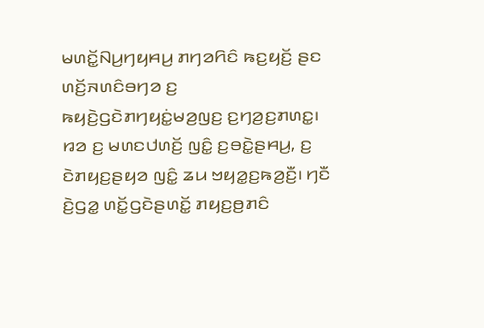ꤗꤛꤢꤩ꤭ꤡꤣ꤬ꤚꤟꤌꤣ꤬ ꤊꤚꤤꤖꤢꤨ ꤒꤢ꤬ꤟꤢꤩ꤬ ꤔꤢ ꤛꤢꤩ꤬ꤏꤛꤢꤨꤋꤚꤤ ꤢ꤬ ꤒꤟꤢꤧ꤬ꤞꤢꤧꤊꤚꤟꤢꤦ꤭ꤗꤤ꤬ꤜꤢ꤬ ꤢ꤬ꤚꤤ꤬ꤢ꤬ꤊꤛꤢ꤭꤯
ꤙꤤ ꤢ꤬ ꤗꤛꤢꤓꤛꤢꤩ꤬ ꤜꤢꤨ꤭ ꤢ꤬ꤋꤢꤧ꤭ꤔꤌꤣ꤬, ꤢ꤬ ꤢꤧꤊꤟꤢ꤬ꤔꤟꤤ ꤜꤢꤨ꤭ ꤘꤣ ꤠꤟꤤ꤭ꤢ꤬ꤒꤤ꤬ꤢꤪ꤬꤯ ꤚꤢꤪ ꤢꤧ꤬ꤞꤤ꤭ ꤛꤢꤩ꤭ꤞꤢꤧꤔꤛꤢꤩ꤭ ꤊꤟꤢ꤬ꤥ꤬ꤊꤢꤨ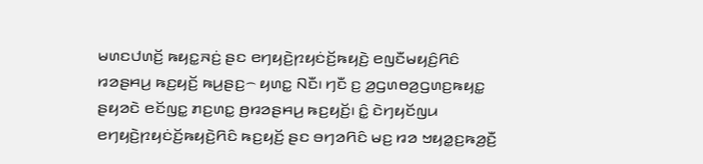ꤗꤛꤢꤓꤛꤢꤩ꤬ ꤒꤟꤢ꤭ꤏꤢꤦ꤬ ꤔꤢ ꤕꤚꤟꤢꤧ꤬ꤐꤟꤢꤦꤢꤩ꤬ꤒꤟꤢꤧ꤬ ꤕꤜꤢꤪꤗꤟꤢꤨ꤬ꤖꤢꤨ ꤙꤤꤔꤌꤣ꤬ ꤒꤢ꤬ꤟꤢꤩ꤬ ꤒꤣ꤬ꤔꤢ꤬꤮ ꤟꤛꤢ꤭ ꤡꤢꤪ꤯ ꤚꤢꤪ ꤢ꤬ ꤤ꤬ꤞꤛꤥꤤ꤬ꤞꤛꤢ꤬ꤒꤟꤢ꤭ ꤔꤟꤤꤢꤧ ꤕꤢꤩꤜꤢ꤭ ꤊꤢ꤬ꤛꤢ꤭ ꤥ꤬ꤙꤤꤔꤌꤣ꤬ ꤒꤢ꤬ꤟꤢꤩ꤬꤯ ꤢꤨ꤭ ꤢꤧꤚꤟꤢꤩꤜꤣ ꤕꤚꤟꤢꤧ꤬ꤐꤟꤢꤦꤢꤩ꤬ꤒꤟꤢꤧ꤬ꤖꤢꤨ ꤒꤢ꤬ꤟꤢꤩ꤬ ꤔꤢ ꤋꤚꤤꤖꤢꤨ ꤗꤢ꤬ ꤙꤤ ꤠꤟꤤ꤭ꤢ꤬ꤒꤤ꤬ꤢꤪ꤬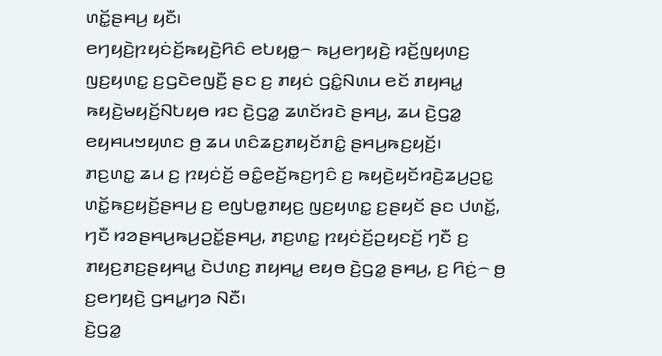ꤛꤢꤩ꤭ꤔꤌꤣ꤬ ꤟꤢꤪ꤯
ꤕꤚꤟꤢꤧ꤬ꤐꤟꤢꤦꤢꤩ꤬ꤒꤟꤢꤧ꤬ꤖꤢꤨ ꤕꤝꤟꤥ꤭꤮ ꤒꤣ꤬ꤕꤚꤟꤢꤧ꤬ ꤙꤢꤩ꤬ꤜꤟꤛꤢ꤬ ꤜꤢ꤬ꤟꤛꤢ꤭ ꤢ꤬ꤞꤢꤧꤕꤜꤢꤪ꤬ ꤔꤢ ꤢ꤬ ꤊꤟꤢꤦ ꤞꤢꤨ꤭ꤡꤛꤣ ꤕꤢꤩ ꤊꤟꤌꤣ꤭ ꤒꤟꤢꤧ꤬ꤗꤟꤢꤩ꤬ꤡꤝꤟꤥ ꤙꤢ ꤢꤧ꤬ꤞꤤ꤭ ꤘꤛꤢꤩꤙꤢꤧ ꤔꤌꤣ꤬, ꤘꤣ ꤢꤧ꤬ꤞꤤ꤭ ꤕꤟꤌꤣꤠꤟꤛꤢ ꤥ꤬ ꤘꤣ ꤛꤢꤨꤘꤢ꤬ꤊꤟꤢꤩꤊꤢꤨ꤭ ꤔꤌꤣ꤬ꤒꤢ꤬ꤟꤢꤩ꤬꤯
ꤊꤢ꤬ꤛꤢ꤭ ꤘꤣ ꤢ꤬ ꤐꤟꤢꤦꤢꤩ꤬ ꤋꤢꤨ꤭ꤕꤢꤩ꤬ꤒꤢ꤬ꤚꤢꤨ ꤢ꤬ ꤒꤟꤢꤧ꤬ꤟꤢꤩꤙꤢꤧ꤬ꤘꤣ꤬ꤑꤢ꤭ ꤛꤢꤩ꤭ꤒꤢ꤬ꤟꤢꤩ꤬ꤔꤌꤣ꤬ ꤢ꤬ ꤕꤜꤝꤥ꤭ꤊꤟꤢ꤬ ꤜꤢ꤬ꤟꤛꤢ꤭ ꤢ꤬ꤔꤟꤢꤩ ꤔꤢ ꤓꤛꤢꤩ꤭, ꤚꤢꤪ ꤙꤤꤔꤌꤣ꤬ꤒꤣ꤬ꤑꤢꤩ꤭ꤔꤌꤣ꤬, ꤊꤢ꤬ꤛꤢ꤭ ꤐꤟꤢꤦꤢꤩ꤬ꤑꤟꤢꤢꤩ꤬ ꤚꤢꤪ ꤢ꤬ ꤊꤟꤢ꤬ꤊꤢ꤬ꤔꤟꤌꤣ꤭ ꤢꤧꤓꤛꤢ꤬ ꤊꤟꤌꤣ꤭ ꤕꤟꤥ ꤢꤧ꤬ꤞꤤ꤭ ꤔꤌꤣ꤬, ꤢ꤬ ꤖꤢꤦ꤬꤮ ꤥ꤬ ꤢ꤬ꤕꤚꤟꤢꤧ꤬ ꤞꤌꤣ꤭ꤚꤤ ꤡꤢꤪ꤯
ꤢꤧ꤬ꤞꤤ꤭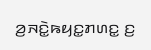ꤤ꤬ꤏꤢꤧ꤭ꤒꤟꤢ꤭ꤊꤛꤢ꤭ ꤢ꤬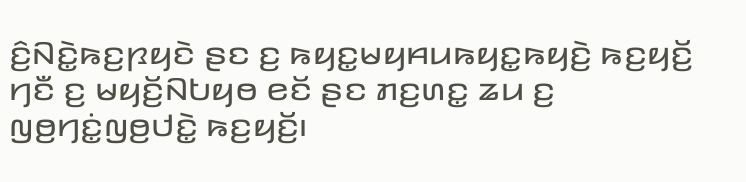ꤢꤨ꤬ꤡꤢꤧ꤭ꤒꤢ꤬ꤐꤟꤢꤧ ꤔꤢ ꤢ꤬ ꤒꤟꤢ꤭ꤗꤟꤌꤣꤒꤟꤢ꤭ꤒꤟꤢꤧ꤬ ꤒꤢ꤬ꤟꤢꤩ꤬ ꤚꤢꤪ ꤢ꤬ ꤗꤟꤢꤩ꤬ꤡꤝꤟꤥ ꤕꤢꤩ ꤔꤢ ꤊꤢ꤬ꤛꤢ꤭ ꤘꤣ ꤢ꤬ ꤜꤥ꤬ꤚꤢꤦ꤭ꤜꤥ꤬ꤓꤢꤧ꤭ ꤒꤢ꤬ꤟꤢꤩ꤬꤯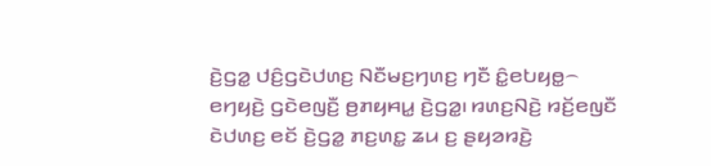ꤢꤧ꤬ꤞꤤ꤭ ꤓꤢꤨ꤬ꤞꤢꤧꤓꤛꤢ꤬ ꤡꤢꤪꤗꤢ꤬ꤚꤛꤢ꤬ ꤚꤢꤪ ꤢꤨ꤭ꤕꤝꤟꤥ꤭꤮ ꤕꤚꤟꤢꤧ꤬ ꤞꤢꤧꤕꤜꤢꤪ꤬ ꤥ꤬ꤊꤟꤌꤣ꤭ ꤢꤧ꤬ꤞꤤ꤭꤯ ꤙꤛꤢ꤬ꤡꤢꤧ꤬ ꤙꤢꤩ꤬ꤕꤜꤢꤪ ꤢꤧꤓꤛꤢ꤬ ꤕꤢꤩ ꤢꤧ꤬ꤞꤤ꤭ ꤊꤢ꤬ꤛꤢ꤭ ꤘꤣ ꤢ꤬ ꤔꤟꤤꤙꤢꤧ꤬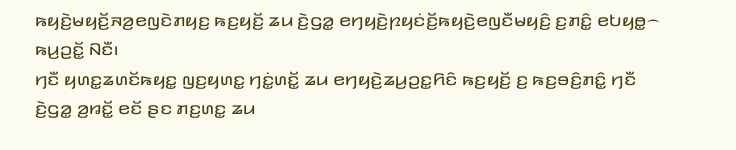ꤒꤟꤢꤧ꤬ꤗꤟꤢꤩ꤬ꤏꤤ꤬ꤕꤜꤢꤧꤊꤟꤢ꤬ ꤒꤢ꤬ꤟꤢꤩ꤬ ꤘꤣ ꤢꤧ꤬ꤞꤤ꤭ ꤕꤚꤟꤢꤧ꤬ꤐꤟꤢꤦꤢꤩ꤬ꤒꤟꤢꤧ꤬ꤕꤜꤢꤪꤗꤟꤢꤨ꤬ ꤢ꤬ꤊꤢꤨ꤭ ꤕꤝꤟꤥ꤭꤮ ꤒꤣ꤬ꤑꤢꤩ꤭ ꤡꤢꤪ꤯
ꤚꤢꤪ ꤟꤛꤢ꤭ꤘꤛꤢꤩꤒꤟꤢ꤭ ꤜꤢ꤬ꤟꤛꤢ꤭ ꤚꤢꤦ꤭ꤛꤢꤩ꤭ ꤘꤣ ꤕꤚꤟꤢꤧ꤬ꤘꤣ꤬ꤑꤢ꤭ꤖꤢꤨ ꤒꤢ꤬ꤟꤢꤩ꤬ ꤢ꤬ ꤒꤢ꤬ꤋꤢꤨ꤬ꤊꤢꤨ꤭ ꤚꤢꤪ ꤢꤧ꤬ꤞꤤ꤭ ꤤ꤬ꤙꤢꤩ꤭ ꤕꤢꤩ ꤔꤢ ꤊꤢ꤬ꤛꤢ꤭ ꤘꤣ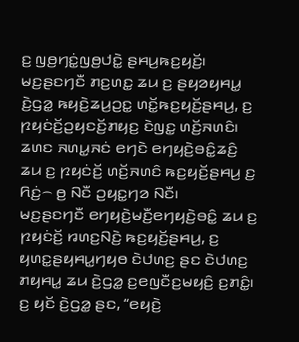ꤢ꤬ ꤜꤥ꤬ꤚꤢꤦ꤭ꤜꤥ꤬ꤓꤢꤧ꤭ ꤔꤌꤣ꤬ꤒꤢ꤬ꤟꤢꤩ꤬꤯
ꤗꤢ꤬ꤔꤢꤚꤢꤪ ꤊꤢ꤬ꤛꤢ꤭ ꤘꤣ ꤢ꤬ ꤔꤟꤤꤟꤌꤣ꤭ ꤢꤧ꤬ꤞꤤ꤭ ꤒꤟꤢꤧ꤬ꤘꤣ꤬ꤑꤢ꤭ ꤛꤢꤩ꤭ꤒꤢ꤬ꤟꤢꤩ꤬ꤔꤌꤣ꤬, ꤢ꤬ ꤐꤟꤢꤦꤢꤩ꤬ꤑꤟꤢꤢꤩ꤬ꤊꤟꤢ꤬ ꤢꤧꤜꤢ꤭ ꤛꤢꤩ꤬ꤏꤛꤢꤨ꤯ ꤘꤛꤢ ꤏꤛꤣ꤭ꤏꤢꤦ ꤕꤚꤢꤧ ꤕꤚꤟꤢꤧ꤬ꤋꤢꤨ꤭ꤘꤢꤨ꤬ ꤘꤣ ꤢ꤬ ꤐꤟꤢꤦꤢꤩ꤬ ꤛꤢꤩ꤬ꤏꤛꤢꤨ ꤒꤢ꤬ꤟꤢꤩ꤬ꤔꤌꤣ꤬ ꤢ꤬ ꤖꤢꤦ꤬꤮ ꤥ꤬ ꤡꤢꤪ ꤑꤟꤢ꤭ꤚꤤ ꤡꤢꤪ꤯
ꤗꤢ꤬ꤔꤢꤚꤢꤪ ꤕꤚꤟꤢꤧ꤬ꤗꤢꤪ꤬ꤕꤚꤟꤢꤧ꤬ꤋꤢꤨ꤭ ꤘꤣ ꤢ꤬ ꤐꤟꤢꤦꤢꤩ꤬ ꤙꤛꤢ꤬ꤡꤢꤧ꤬ ꤒꤢ꤬ꤟꤢꤩ꤬ꤔꤌꤣ꤬, ꤢ꤬ ꤟꤛꤢ꤭ꤔꤟꤌꤣ꤭ꤚꤟꤥ ꤢꤧꤓꤛꤢ꤬ ꤔꤢ ꤢꤧꤓꤛꤢ꤬ ꤊꤟꤌꤣ꤭ ꤘꤣ ꤢꤧ꤬ꤞꤤ꤭ ꤢ꤬ꤕꤜꤢꤪꤢ꤬ꤗꤟꤢꤨ꤬ ꤢ꤬ꤊꤢꤨ꤭꤯
ꤢ꤬ ꤟꤢꤩ ꤢꤧ꤬ꤞꤤ꤭ ꤔꤢ, “ꤕꤟꤢꤧ꤬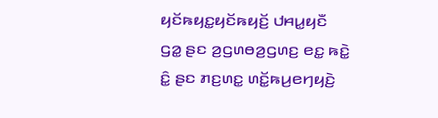ꤟꤢꤩꤒꤟꤢ꤭ꤟꤢꤩꤒꤟꤢꤩ꤬ ꤓꤌꤣ꤭ꤟꤢꤪ ꤞꤤ꤭ ꤔꤢ ꤤ꤬ꤞꤛꤥꤤ꤬ꤞꤛꤢ꤬ ꤕꤢ꤭ ꤒꤢꤧ꤭ ꤢꤨ꤭ ꤔꤢ ꤊꤢ꤬ꤛꤢ꤭ ꤛꤢꤩ꤭ꤒꤣ꤬ꤕꤚꤟꤢꤧ꤬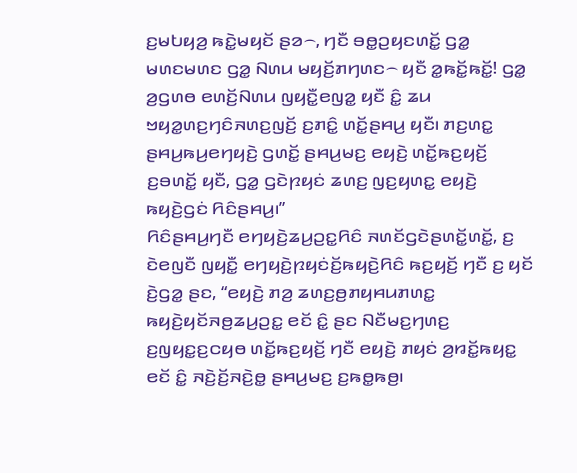ꤢ꤬ꤗꤝꤟꤤ꤬ ꤒꤢꤧ꤭ꤗꤟꤢꤩ ꤔꤤ꤮, ꤚꤢꤪ ꤋꤥ꤭ꤑꤟꤢꤛꤢꤩ꤭ ꤞꤤ꤭ ꤗꤛꤢꤗꤛꤢ ꤞꤤ꤭ ꤡꤛꤣ ꤗꤟꤢꤩ꤬ꤊꤚꤛꤢ꤮ ꤟꤢꤪ ꤤ꤭ꤒꤢꤩ꤭ꤒꤢꤩ꤭! ꤞꤤ꤭ ꤤ꤬ꤞꤛꤥ ꤕꤛꤢꤩ꤬ꤡꤛꤣ ꤜꤟꤢꤪ꤭ꤕꤜꤤ꤭ ꤟꤢꤪ ꤢꤨ꤭ ꤘꤣ ꤠꤟꤤ꤭ꤛꤢ꤬ꤚꤢꤨꤏꤛꤢ꤬ꤜꤢꤩ꤬ ꤢ꤬ꤊꤢꤨ꤭ ꤛꤢꤩ꤭ꤔꤌꤣ꤬ ꤟꤢꤪ꤯ ꤊꤢ꤬ꤛꤢ꤭ ꤔꤌꤣ꤬ꤒꤣ꤬ꤕꤚꤟꤢꤧ꤬ ꤞꤛꤢꤩ꤭ ꤔꤌꤣ꤬ꤗꤢ꤬ ꤕꤟꤢꤧ꤬ ꤛꤢꤩ꤭ꤒꤢ꤬ꤟꤢꤩ꤬ ꤢ꤬ꤋꤛꤢꤩ꤭ ꤟꤢꤪ, ꤞꤤ꤭ ꤞꤢꤧꤐꤟꤢꤦ ꤘꤛꤢ꤬ ꤜꤢ꤬ꤟꤛꤢ꤭ ꤕꤟꤢꤧ꤬ ꤒꤟꤢꤧ꤬ꤞꤢꤦ ꤖꤢꤨꤔꤌꤣ꤬꤯”
ꤖꤢꤨꤔꤌꤣ꤬ꤚꤢꤪ ꤕꤚꤟꤢꤧ꤬ꤘꤣ꤬ꤑꤢ꤭ꤖꤢꤨ ꤏꤛꤢꤩꤞꤢꤧꤔꤛꤢꤩ꤭ꤛꤢꤩ꤭, ꤢ꤬ ꤢꤧꤕꤜꤢꤪ ꤜꤟꤢꤪ꤭ ꤕꤚꤟꤢꤧ꤬ꤐꤟꤢꤦꤢꤩ꤬ꤒꤟꤢꤧ꤬ꤖꤢꤨ ꤒꤢ꤬ꤟꤢꤩ꤬ ꤚꤢꤪ ꤢ꤬ ꤟꤢꤩ ꤢꤧ꤬ꤞꤤ꤭ ꤔꤢ, “ꤕꤟꤢꤧ꤬ ꤊꤤ꤬ ꤘꤛꤢ꤬ꤥ꤬ꤊꤟꤌꤣꤊꤛꤢ꤭ ꤒꤟꤢꤧ꤬ꤟꤢꤩꤏꤥ꤬ꤘꤣ꤬ꤑꤢ꤭ ꤕꤢꤩ ꤢꤨ꤭ ꤔꤢ ꤡꤢꤪꤗꤢ꤬ꤚꤛꤢ꤬ ꤢ꤬ꤜꤟꤢ꤭ꤢ꤬ꤍꤟꤥ ꤛꤢꤩ꤭ꤒꤢ꤬ꤟꤢꤩ꤬ ꤚꤢꤪ ꤕꤟꤢꤧ꤬ ꤊꤟꤢꤦ ꤤ꤬ꤙꤢꤩ꤭ꤒꤟꤢ꤭ ꤕꤢꤩ ꤢꤨ꤭ ꤏꤢꤧ꤬ꤢꤩ꤬ꤏꤢꤧ꤬ꤥ꤭ ꤔꤌꤣ꤬ꤗꤢ꤬ ꤢ꤬ꤒꤥ꤭ꤒꤥ꤬꤯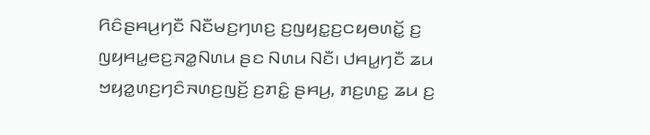ꤖꤢꤨꤔꤌꤣ꤬ꤚꤢꤪ ꤡꤢꤪꤗꤢ꤬ꤚꤛꤢ꤬ ꤢ꤬ꤜꤟꤢ꤭ꤢ꤬ꤍꤟꤥꤛꤢꤩ꤭ ꤢ꤬ ꤜꤟꤌꤣ꤭ꤕꤢ꤬ꤏꤤ꤭ꤡꤛꤣ ꤔꤢ ꤡꤛꤣ ꤡꤢꤪ꤯ ꤓꤌꤣ꤭ꤚꤢꤪ ꤘꤣ ꤠꤟꤤ꤭ꤛꤢ꤬ꤚꤢꤨꤏꤛꤢ꤬ꤜꤢꤩ꤬ ꤢ꤬ꤊꤢꤨ꤭ ꤔꤌꤣ꤬, ꤊꤢ꤬ꤛꤢ꤭ ꤘꤣ ꤢ꤬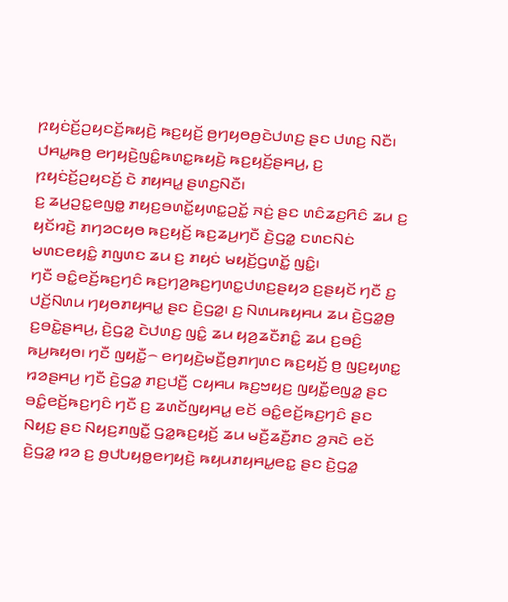ꤐꤟꤢꤦꤢꤩ꤬ꤑꤟꤢꤢꤩ꤬ꤒꤟꤢꤧ꤬ ꤒꤢ꤬ꤟꤢꤩ꤬ ꤥ꤬ꤚꤟꤥꤥ꤬ꤢꤧꤓꤛꤢ꤬ ꤔꤢ ꤓꤛꤢ꤬ ꤡꤢꤪ꤯ ꤓꤌꤣ꤭ꤒꤥ꤬ ꤕꤚꤟꤢꤧ꤬ꤜꤢꤨ꤭ꤒꤛꤢ꤭ꤒꤟꤢꤧ꤬ ꤒꤢ꤬ꤟꤢꤩ꤬ꤔꤌꤣ꤬, ꤢ꤬ ꤐꤟꤢꤦꤢꤩ꤬ꤑꤟꤢꤢꤩ꤬ ꤢꤧ ꤊꤟꤌꤣ꤭ ꤔꤛꤢ꤬ꤡꤢꤪ꤯
ꤢ꤬ ꤘꤣ꤬ꤑꤢ꤭ꤕꤜꤥ꤭ ꤊꤟꤢ꤬ꤋꤛꤢꤩ꤭ꤟꤛꤢ꤭ꤑꤢꤩ꤭ ꤏꤢꤦ꤬ ꤔꤢ ꤛꤢꤨꤘꤢ꤬ꤖꤢꤨ ꤘꤣ ꤢ꤬ ꤟꤢꤩꤙꤢꤧ꤬ ꤊꤚꤤꤍꤟꤥ ꤒꤢ꤬ꤟꤢꤩ꤬ ꤒꤢ꤬ꤘꤣ꤬ꤚꤢꤪ ꤢꤧ꤬ꤞꤤ꤭ ꤢꤛꤢꤡꤢꤦ ꤗꤛꤢꤕꤟꤢꤨ꤭ ꤊꤜꤛꤢ ꤘꤣ ꤢ꤬ ꤊꤟꤢꤦ ꤗꤟꤢꤩ꤬ꤞꤛꤢꤩ꤭ ꤜꤢꤨ꤭꤯
ꤚꤢꤪ ꤋꤢꤨ꤭ꤕꤢꤩ꤬ꤒꤢ꤬ꤚꤢꤨ ꤒꤢ꤬ꤚꤤ꤬ꤒꤢ꤬ꤚꤛꤢ꤭ꤓꤛꤢ꤬ꤔꤟꤤ ꤢ꤬ꤔꤟꤢꤩ ꤚꤢꤪ ꤢ꤬ ꤓꤢꤩ꤬ꤡꤛꤣ ꤚꤟꤥꤊꤟꤌꤣ꤭ ꤔꤢ ꤢꤧ꤬ꤞꤤ꤭꤯ ꤢ꤬ ꤡꤛꤣꤒꤟꤌꤣ ꤘꤣ ꤢꤧ꤬ꤞꤤ꤭ꤥ꤬ ꤢ꤬ꤋꤢꤧ꤭ꤔꤌꤣ꤬, ꤢꤧ꤬ꤞꤤ꤭ ꤢꤧꤓꤛꤢ꤬ ꤜꤢꤨ꤭ ꤘꤣ ꤟꤤ꤬ꤘꤢꤪꤊꤢꤨ꤭ ꤘꤣ ꤢ꤬ꤋꤢꤨ꤬ ꤒꤣ꤬ꤒꤟꤥ꤯ ꤚꤢꤪ ꤜꤟꤢꤪ꤭꤮ ꤕꤚꤟꤢꤧ꤬ꤗꤢꤪ꤬ꤥ꤬ꤊꤚꤛꤢ ꤒꤢ꤬ꤟꤢꤩ꤬ ꤥ꤬ ꤜꤢ꤬ꤟꤛꤢ꤭ ꤙꤤꤔꤌꤣ꤬ ꤚꤢꤪ ꤢꤧ꤬ꤞꤤ꤭ ꤊꤢ꤬ꤓꤢꤪ꤬ ꤍꤟꤌꤣ ꤒꤢ꤬ꤠꤟꤢ꤬ ꤜꤟꤢꤪ꤭ꤕꤜꤤ꤭ ꤔꤢ ꤋꤢꤨ꤭ꤕꤢꤩ꤬ꤒꤢ꤬ꤚꤢꤨ ꤚꤢꤪ ꤢ꤬ ꤘꤛꤢꤩꤜꤟꤌꤣ꤭ ꤕꤢꤩ ꤋꤢꤨ꤭ꤕꤢꤩ꤬ꤒꤢ꤬ꤚꤢꤨ ꤔꤢ ꤡꤟꤢ꤬ ꤔꤢ ꤡꤟꤢ꤬ꤊꤜꤢꤪ꤭ ꤞꤤ꤭ꤒꤢ꤬ꤟꤢꤩ꤬ ꤘꤣ ꤗꤢꤪ꤬ꤘꤢꤪ꤬ꤊꤢ ꤤ꤬ꤏꤢꤧ ꤕꤢꤩ ꤢꤧ꤬ꤞꤤ꤭ ꤙꤤ ꤢ꤬ ꤥ꤬ꤓꤝꤟꤥ꤭ꤕꤚꤟꤢꤧ꤬ ꤒꤟꤣꤊꤟꤌꤣ꤭ꤕꤢ꤭ ꤔꤢ ꤢꤧ꤬ꤞꤤ꤭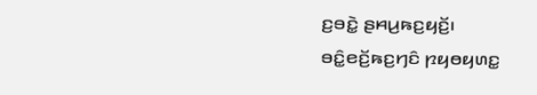ꤢ꤬ꤋꤢꤧ꤭ ꤔꤌꤣ꤬ꤒꤢ꤬ꤟꤢꤩ꤬꤯
ꤋꤢꤨ꤭ꤕꤢꤩ꤬ꤒꤢ꤬ꤚꤢꤨ ꤐꤟꤥꤟꤛꤢ꤭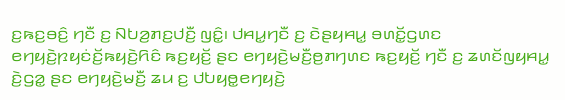ꤢ꤬ꤒꤢ꤬ꤋꤢꤨ꤬ ꤚꤢꤪ ꤢ꤬ ꤡꤝꤤ꤬ꤊꤢ꤬ꤓꤢꤪ꤬ ꤜꤢꤨ꤭꤯ ꤓꤌꤣ꤭ꤚꤢꤪ ꤢ꤬ ꤢꤧꤔꤟꤌꤣ꤭ ꤋꤛꤢꤩ꤭ꤞꤛꤢ ꤕꤚꤟꤢꤧ꤬ꤐꤟꤢꤦꤢꤩ꤬ꤒꤟꤢꤧ꤬ꤖꤢꤨ ꤒꤢ꤬ꤟꤢꤩ꤬ ꤔꤢ ꤕꤚꤟꤢꤧ꤬ꤗꤢꤪ꤬ꤥ꤬ꤊꤚꤛꤢ ꤒꤢ꤬ꤟꤢꤩ꤬ ꤚꤢꤪ ꤢ꤬ ꤘꤛꤢꤩꤜꤟꤌꤣ꤭ ꤢꤧ꤬ꤞꤤ꤭ ꤔꤢ ꤕꤚꤟꤢꤧ꤬ꤗꤢꤪ꤬ ꤘꤣ ꤢ꤬ ꤓꤝꤟꤥ꤭ꤕꤚꤟꤢꤧ꤬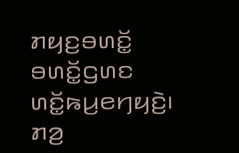ꤊꤟꤢ꤬ꤋꤛꤢꤩ꤭ ꤋꤛꤢꤩ꤭ꤞꤛꤢ ꤛꤢꤩ꤭ꤒꤣ꤬ꤕꤚꤟꤢꤧ꤬꤯
ꤊꤤ꤬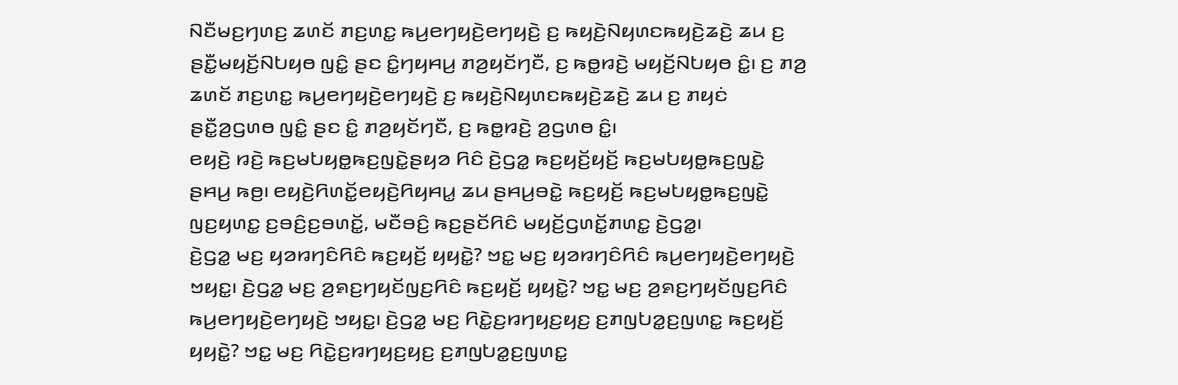ꤡꤢꤪꤗꤢ꤬ꤚꤛꤢ꤬ ꤘꤛꤢꤩ ꤊꤢ꤬ꤛꤢ꤭ ꤒꤣ꤬ꤕꤚꤟꤢꤧ꤬ꤕꤚꤟꤢꤧ꤬ ꤢ꤬ ꤒꤟꤢꤧ꤬ꤡꤟꤛꤢꤒꤟꤢꤧ꤬ꤘꤢꤧ꤬ ꤘꤣ ꤢ꤬ ꤔꤢꤪ꤭ꤗꤟꤢꤩ꤬ꤡꤝꤟꤥ ꤜꤢꤨ꤭ ꤔꤢ ꤢꤨ꤭ꤚꤟꤌꤣ꤬ ꤊꤤ꤬ꤟꤢꤩꤚꤢꤪ, ꤢ꤬ ꤒꤥ꤭ꤙꤢꤧ꤬ ꤗꤟꤢꤩ꤬ꤡꤝꤟꤥ ꤢꤨ꤭꤯ ꤢ꤬ ꤊꤤ꤬ ꤘꤛꤢꤩ ꤊꤢ꤬ꤛꤢ꤭ ꤒꤣ꤬ꤕꤚꤟꤢꤧ꤬ꤕꤚꤟꤢꤧ꤬ ꤢ꤬ ꤒꤟꤢꤧ꤬ꤡꤟꤛꤢꤒꤟꤢꤧ꤬ꤘꤢꤧ꤬ ꤘꤣ ꤢ꤬ ꤊꤟꤢꤦ ꤔꤢꤪ꤭ꤤ꤬ꤞꤛꤥ ꤜꤢꤨ꤭ ꤔꤢ ꤢꤨ꤭ ꤊꤤ꤬ꤟꤢꤩꤚꤢꤪ, ꤢ꤬ ꤒꤥ꤭ꤙꤢꤧ꤬ ꤤ꤬ꤞꤛꤥ ꤢꤨ꤭꤯
ꤕꤟꤢꤧ꤬ ꤙꤢꤧ꤬ ꤒꤢ꤬ꤗꤝꤟꤥ꤭ꤒꤢ꤬ꤜꤢꤧ꤭ꤔꤟꤤ ꤖꤢꤨ ꤢꤧ꤬ꤞꤤ꤭ ꤒꤢ꤬ꤟꤢꤩ꤬ꤟꤢꤩ꤬ ꤒꤢ꤬ꤗꤝꤟꤥ꤭ꤒꤢ꤬ꤜꤢꤧ꤭ ꤔꤌꤣ꤬ ꤒꤥ꤬꤯ ꤕꤟꤢꤧ꤬ꤖꤛꤢꤩ꤭ꤕꤟꤢꤧ꤬ꤖꤟꤌꤣ꤭ ꤘꤣ ꤔꤌꤣ꤬ꤋꤢꤧ꤭ ꤒꤢ꤬ꤟꤢꤩ꤬ ꤒꤢ꤬ꤗꤝꤟꤥ꤭ꤒꤢ꤬ꤜꤢꤧ꤭ ꤜꤢ꤬ꤟꤛꤢ꤭ ꤢ꤬ꤋꤢꤨ꤬ꤢ꤬ꤋꤛꤢꤩ꤭, ꤗꤢꤪꤋꤢꤨ꤬ ꤒꤢ꤬ꤔꤢꤩꤖꤢꤨ ꤗꤟꤢꤩ꤬ꤞꤛꤢꤩ꤭ꤊꤛꤢ꤭ ꤢꤧ꤬ꤞꤤ꤭꤯
ꤢꤧ꤬ꤞꤤ꤭ ꤗꤢ꤬ ꤟꤤꤙꤚꤢꤨꤖꤢꤨ ꤒꤢ꤬ꤟꤢꤩ꤬ ꤟꤟꤢꤧ꤭? ꤠꤢ꤭ ꤗꤢ꤬ ꤟꤤꤙꤚꤢꤨꤖꤢꤨ ꤒꤣ꤬ꤕꤚꤟꤢꤧ꤬ꤕꤚꤟꤢꤧ꤬ ꤠꤟꤢ꤭꤯ ꤢꤧ꤬ꤞꤤ꤭ ꤗꤢ꤬ ꤤ꤬ꤎꤢ꤬ꤚꤟꤢꤩꤜꤢ꤬ꤖꤢꤨ ꤒꤢ꤬ꤟꤢꤩ꤬ ꤟꤟꤢꤧ꤭? ꤠꤢ꤭ ꤗꤢ꤬ ꤤ꤬ꤎꤢ꤬ꤚꤟꤢꤩꤜꤢ꤬ꤖꤢꤨ ꤒꤣ꤬ꤕꤚꤟꤢꤧ꤬ꤕꤚꤟꤢꤧ꤬ ꤠꤟꤢ꤭꤯ ꤢꤧ꤬ꤞꤤ꤭ ꤗꤢ꤬ ꤖꤢꤧ꤭ꤢ꤬ꤙꤚꤟꤢ꤬ꤟꤢ꤬ ꤢ꤬ꤊꤜꤝꤤ꤭ꤢ꤬ꤜꤛꤢ꤭ ꤒꤢ꤬ꤟꤢꤩ꤬ ꤟꤟꤢꤧ꤭? ꤠꤢ꤭ ꤗꤢ꤬ ꤖꤢꤧ꤭ꤢ꤬ꤙꤚꤟꤢ꤬ꤟꤢ꤬ ꤢ꤬ꤊꤜꤝꤤ꤭ꤢ꤬ꤜꤛꤢ꤭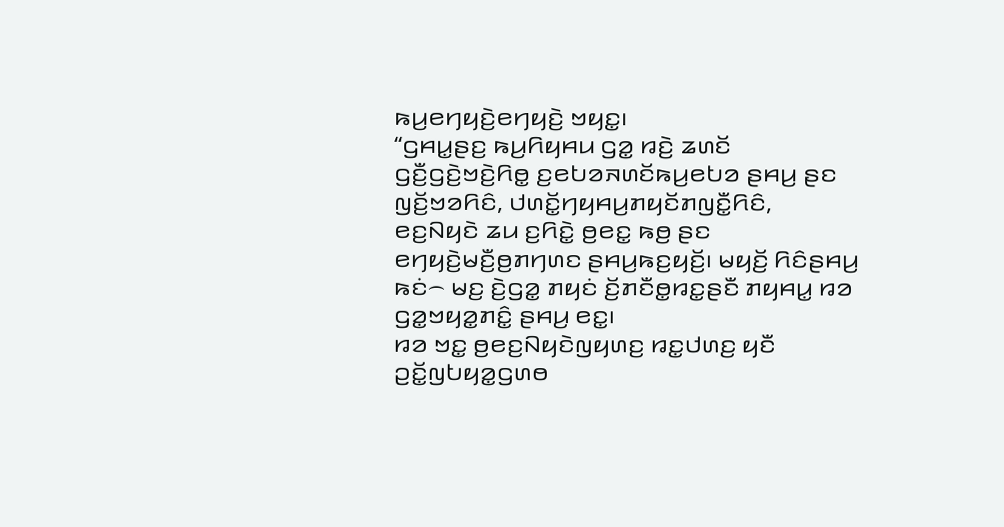ꤒꤣ꤬ꤕꤚꤟꤢꤧ꤬ꤕꤚꤟꤢꤧ꤬ ꤠꤟꤢ꤭꤯
“ꤞꤌꤣ꤭ꤔꤢ꤬ ꤒꤣ꤬ꤖꤟꤌꤣ ꤞꤤ꤭ ꤙꤢꤧ꤬ ꤘꤛꤢꤩ ꤞꤢꤪ꤬ꤞꤢꤧ꤬ꤠꤢꤧ꤬ꤖꤥ꤭ ꤢ꤬ꤕꤝꤤꤏꤛꤢꤩꤒꤣ꤬ꤕꤝꤤ ꤔꤌꤣ꤬ ꤔꤢ ꤜꤢꤩ꤬ꤠꤤꤖꤢꤨ, ꤓꤛꤢꤩ꤭ꤚꤟꤌꤣ꤬ꤊꤟꤢꤩꤊꤜꤢꤪ꤭ꤖꤢꤨ, ꤕꤢ꤬ꤡꤟꤢꤧ ꤘꤣ ꤢ꤬ꤖꤢꤧ꤭ ꤥ꤬ꤕꤢ꤭ ꤒꤥ꤬ ꤔꤢ ꤕꤚꤟꤢꤧ꤬ꤗꤢꤪ꤬ꤥ꤬ꤊꤚꤛꤢ ꤔꤌꤣ꤬ꤒꤢ꤬ꤟꤢꤩ꤬꤯ ꤗꤟꤢꤩ꤬ ꤖꤢꤨꤔꤌꤣ꤬ ꤒꤢꤦ꤮ ꤗꤢ꤬ ꤢꤧ꤬ꤞꤤ꤭ ꤊꤟꤢꤦ ꤢꤩ꤬ꤊꤢꤪꤥ꤭ꤙꤢ꤭ꤔꤢꤪ ꤊꤟꤌꤣ꤭ ꤙꤤ ꤞꤤ꤭ꤠꤟꤤ꤭ꤊꤢꤨ꤭ ꤔꤌꤣ꤬ ꤕꤢ꤭꤯
ꤙꤤ ꤠꤢ꤭ ꤥ꤬ꤕꤢ꤬ꤡꤟꤢꤧꤜꤟꤛꤢ꤬ ꤙꤢ꤭ꤓꤛꤢ꤬ ꤟꤢꤪ ꤑꤢꤩ꤭ꤜꤝꤟꤤ꤭ꤞꤛꤥ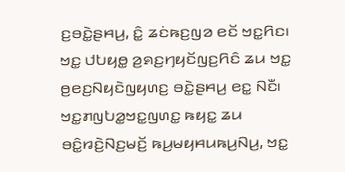ꤢ꤬ꤋꤢꤧ꤭ꤔꤌꤣ꤬, ꤢꤨ꤭ ꤘꤢꤦꤒꤢ꤬ꤜꤤ ꤕꤢꤩ ꤠꤢ꤭ꤖꤢ꤯ ꤠꤢ꤭ ꤓꤝꤟꤥ꤭ ꤤ꤬ꤎꤢ꤬ꤚꤟꤢꤩꤜꤢ꤬ꤖꤢꤨ ꤘꤣ ꤠꤢ꤭ ꤥ꤬ꤕꤢ꤬ꤡꤟꤢꤧꤜꤟꤛꤢ꤬ ꤋꤢꤧ꤭ꤔꤌꤣ꤬ ꤕꤢ꤭ ꤡꤢꤪ꤯ ꤠꤢ꤭ꤊꤜꤝꤤ꤭ꤠꤢ꤭ꤜꤛꤢ꤭ ꤒꤟꤢ꤭ ꤘꤣ ꤋꤢꤨ꤭ꤙꤢꤧ꤬ꤡꤢ꤬ꤗꤢꤩ꤬ ꤒꤣ꤬ꤗꤟꤌꤣꤒꤣ꤬ꤡꤣ꤬, ꤠꤢ꤭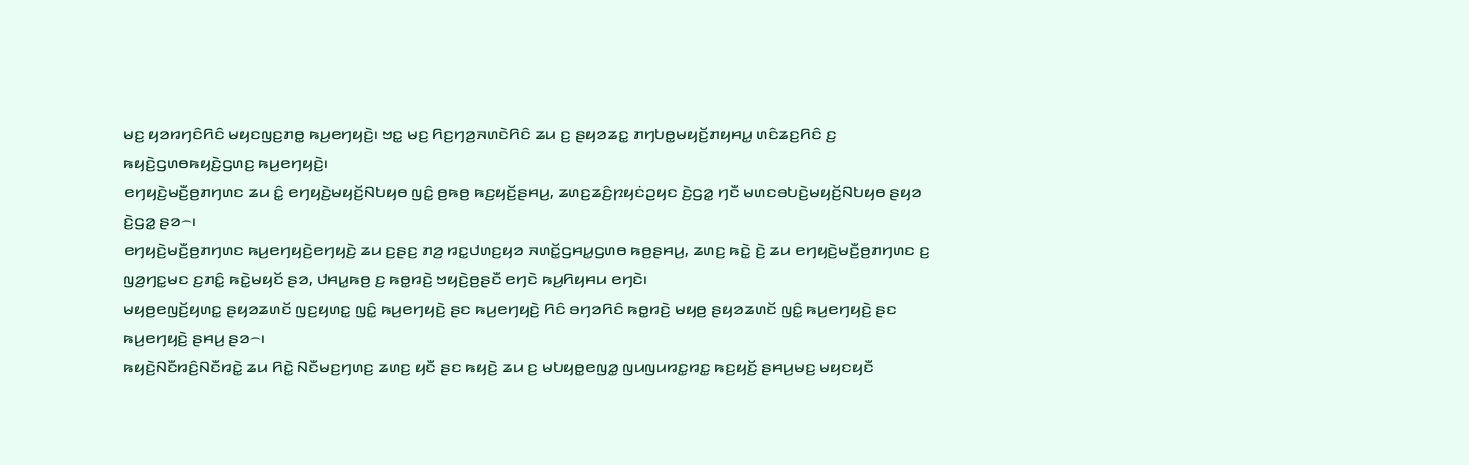ꤗꤢ꤬ ꤟꤤꤙꤚꤢꤨꤖꤢꤨ ꤗꤟꤢꤜꤢ꤬ꤊꤥ꤭ ꤒꤣ꤬ꤕꤚꤟꤢꤧ꤬꤯ ꤠꤢ꤭ ꤗꤢ꤬ ꤖꤢ꤬ꤚꤤ꤬ꤏꤛꤢꤧꤖꤢꤨ ꤘꤣ ꤢ꤬ ꤔꤟꤤꤘꤢ꤭ ꤊꤚꤝꤥ꤭ꤗꤟꤢꤩ꤬ꤊꤟꤌꤣ꤭ ꤛꤢꤨꤘꤢ꤬ꤖꤢꤨ ꤢ꤬ ꤒꤟꤢꤧ꤬ꤞꤛꤥꤒꤟꤢꤧ꤬ꤞꤛꤢ꤬ ꤒꤣ꤬ꤕꤚꤟꤢꤧ꤬꤯
ꤕꤚꤟꤢꤧ꤬ꤗꤢꤪ꤬ꤥ꤬ꤊꤚꤛꤢ ꤘꤣ ꤢꤨ꤭ ꤕꤚꤟꤢꤧ꤬ꤗꤟꤢꤩ꤬ꤡꤝꤟꤥ ꤜꤢꤨ꤭ ꤥ꤬ꤒꤥ꤬ ꤒꤢ꤬ꤟꤢꤩ꤬ꤔꤌꤣ꤬, ꤘꤛꤢ꤬ꤘꤢꤨ꤬ꤐꤟꤢꤦꤑꤟꤢ ꤢꤧ꤬ꤞꤤ꤭ ꤚꤢꤪ ꤗꤛꤢꤋꤝꤢꤧ꤬ꤗꤟꤢꤩ꤬ꤡꤝꤟꤥ ꤔꤟꤤ ꤢꤧ꤬ꤞꤤ꤭ ꤔꤤ꤮꤯
ꤕꤚꤟꤢꤧ꤬ꤗꤢꤪ꤬ꤥ꤬ꤊꤚꤛꤢ ꤒꤣ꤬ꤕꤚꤟꤢꤧ꤬ꤕꤚꤟꤢꤧ꤬ ꤘꤣ ꤢ꤬ꤔꤢ꤬ ꤊꤤ꤬ ꤙꤢ꤭ꤓꤛꤢ꤬ꤟꤤ ꤏꤛꤢꤩ꤭ꤞꤌꤣ꤭ꤞꤛꤥ ꤒꤥ꤬ꤔꤌꤣ꤬, ꤘꤛꤢ꤬ ꤒꤢꤧ꤭ ꤢꤧ꤬ ꤘꤣ ꤕꤚꤟꤢꤧ꤬ꤗꤢꤪ꤬ꤥ꤬ꤊꤚꤛꤢ ꤢ꤬ ꤜꤤ꤬ꤚꤢ꤭ꤗꤢ ꤢ꤬ꤊꤢꤨ꤭ ꤒꤢꤧ꤭ꤗꤟꤢꤩ ꤔꤤ, ꤓꤌꤣ꤭ꤒꤥ꤬ ꤢ꤬ ꤒꤥ꤭ꤙꤢꤧ꤬ ꤠꤟꤢꤧ꤬ꤥ꤬ꤔꤢꤪ ꤕꤚꤢꤧ ꤒꤣ꤬ꤖꤟꤌꤣ ꤕꤚꤢꤧ꤯
ꤗꤟꤥ꤬ꤕꤜꤢꤩ꤬ꤟꤛꤢ꤭ ꤔꤟꤤꤘꤛꤢꤩ ꤜꤢ꤬ꤟꤛꤢ꤭ ꤜꤢꤨ꤭ ꤒꤣ꤬ꤕꤚꤟꤢꤧ꤬ ꤔꤢ ꤒꤣ꤬ꤕꤚꤟꤢꤧ꤬ ꤖꤢꤨ ꤋꤚꤤꤖꤢꤨ ꤒꤥ꤭ꤙꤢꤧ꤬ ꤗꤟꤥ꤬ ꤔꤟꤤꤘꤛꤢꤩ ꤜꤢꤨ꤭ ꤒꤣ꤬ꤕꤚꤟꤢꤧ꤬ ꤔꤢ ꤒꤣ꤬ꤕꤚꤟꤢꤧ꤬ ꤔꤌꤣ꤬ ꤔꤤ꤮꤯
ꤒꤟꤢꤧ꤬ꤡꤢꤪꤙꤢꤨ꤬ꤡꤢꤪꤙꤢꤧ꤭ ꤘꤣ ꤖꤢꤧ꤭ ꤡꤢꤪꤗꤢ꤬ꤚꤛꤢ꤬ ꤘꤛꤢ꤬ ꤟꤢꤪ ꤔꤢ ꤒꤟꤢꤧ꤬ ꤘꤣ ꤢ꤬ ꤗꤝꤟꤥ꤭ꤕꤜꤤ꤭ ꤜꤣꤜꤣꤙꤢ꤭ꤙꤢ꤭ ꤒꤢ꤬ꤟꤢꤩ꤬ ꤔꤌꤣ꤬ꤗꤢ꤬ ꤗꤟꤢꤟꤢꤪ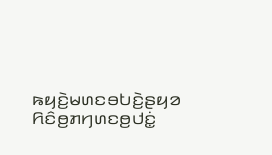ꤒꤟꤢꤧ꤬ꤗꤛꤢꤋꤝꤢꤧ꤬ꤔꤟꤤ ꤖꤢꤨꤥ꤬ꤊꤚꤛꤢꤥ꤬ꤓꤢꤦ꤭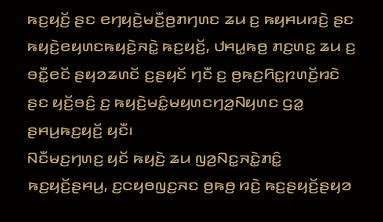ꤒꤢ꤬ꤟꤢꤩ꤬ ꤔꤢ ꤕꤚꤟꤢꤧ꤬ꤗꤢꤪ꤬ꤥ꤬ꤊꤚꤛꤢ ꤘꤣ ꤢ꤬ ꤒꤟꤌꤣꤙꤢꤧ꤬ ꤔꤢ ꤒꤟꤢꤧ꤬ꤕꤟꤛꤢꤒꤟꤢꤧ꤬ꤏꤢꤧ꤭ ꤒꤢ꤬ꤟꤢꤩ꤬, ꤓꤌꤣ꤭ꤒꤥ꤬ ꤊꤢ꤬ꤛꤢ꤭ ꤘꤣ ꤢ꤬ ꤋꤢꤪ꤭ꤕꤢꤩ ꤔꤟꤤꤘꤛꤢꤩ ꤢ꤬ꤔꤟꤢꤩ ꤚꤢꤪ ꤢ꤬ ꤥ꤬ꤒꤢ꤬ꤖꤢ꤭ꤐꤛꤢꤩ꤬ꤙꤢꤧ ꤔꤢ ꤟꤢꤩ꤬ꤋꤢꤨ꤬ ꤢ꤬ ꤒꤟꤢꤧ꤬ꤗꤢꤨ꤭ꤗꤟꤛꤢꤚꤤ꤬ꤡꤟꤛꤢ ꤞꤤ꤭ ꤔꤌꤣ꤬ꤒꤢ꤬ꤟꤢꤩ꤬ ꤟꤢꤪ꤯
ꤡꤢꤪꤗꤢ꤬ꤚꤛꤢ꤬ ꤟꤢꤩ ꤒꤟꤢꤧ꤬ ꤘꤣ ꤜꤤ꤬ꤡꤢ꤭ꤏꤢꤧ꤭ꤊꤢꤨ꤭ ꤒꤢ꤬ꤟꤢꤩ꤬ꤔꤌꤣ꤬, ꤢ꤬ꤍꤟꤥꤜꤢ꤬ꤏꤢ ꤥ꤬ꤒꤥ꤬ ꤙꤢꤧ꤬ ꤒꤢ꤬ꤔꤟꤢꤩ꤬ꤔꤟꤤ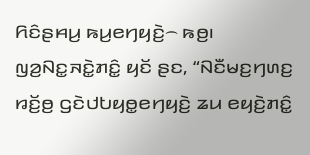ꤖꤢꤨꤔꤌꤣ꤬ ꤒꤣ꤬ꤕꤚꤟꤢꤧ꤬꤮ ꤒꤥ꤬꤯ ꤜꤤ꤬ꤡꤢ꤭ꤏꤢꤧ꤭ꤊꤢꤨ꤭ ꤟꤢꤩ ꤔꤢ, “ꤡꤢꤪꤗꤢ꤬ꤚꤛꤢ꤬ ꤙꤢꤩ꤬ꤥ꤬ ꤞꤢꤧꤓꤝꤟꤥ꤭ꤕꤚꤟꤢꤧ꤬ ꤘꤣ ꤕꤟꤢꤧ꤬ꤊꤢꤨ꤭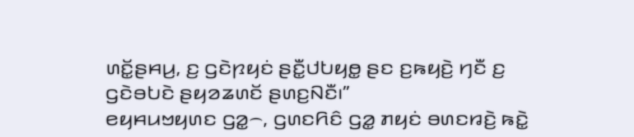ꤛꤢꤩ꤭ꤔꤌꤣ꤬, ꤢ꤬ ꤞꤢꤧꤐꤟꤢꤦ ꤔꤢꤪ꤭ꤓꤝꤟꤥ꤭ ꤔꤢ ꤢ꤬ꤒꤟꤢꤧ꤬ ꤚꤢꤪ ꤢ꤬ ꤞꤢꤧꤋꤝꤢꤧ ꤔꤟꤤꤘꤛꤢꤩ ꤔꤛꤢ꤬ꤡꤢꤪ꤯”
ꤕꤟꤌꤣꤠꤟꤛꤢ ꤞꤤ꤭꤮, ꤞꤛꤢꤖꤢꤨ ꤞꤤ꤭ ꤊꤟꤢꤦ ꤋꤛꤢꤙꤢꤧ꤬ ꤒꤢꤧ꤭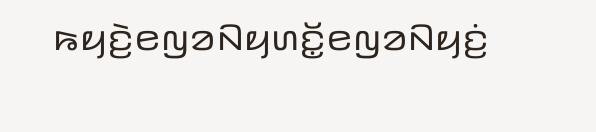ꤒꤟꤢꤧ꤬ꤕꤜꤤꤡꤟꤛꤢꤩ꤭ꤕꤜꤤꤡꤟꤢꤦ꤬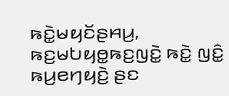ꤒꤢꤧ꤭ꤗꤟꤢꤩꤔꤌꤣ꤬, ꤒꤢ꤬ꤗꤝꤟꤥ꤭ꤒꤢ꤬ꤜꤢꤧ꤭ ꤒꤢꤧ꤭ ꤜꤢꤨ꤭ ꤒꤣ꤬ꤕꤚꤟꤢꤧ꤬ ꤔꤢ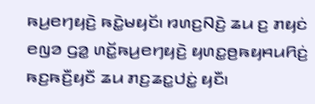ꤒꤣ꤬ꤕꤚꤟꤢꤧ꤬ ꤒꤢꤧ꤭ꤗꤟꤢꤩ꤯ ꤙꤛꤢ꤬ꤡꤢꤧ꤬ ꤘꤣ ꤢ꤬ ꤊꤟꤢꤦ ꤕꤜꤤ ꤞꤤ꤭ ꤛꤢꤩ꤭ꤒꤣ꤬ꤕꤚꤟꤢꤧ꤬ ꤟꤛꤢ꤭ꤥ꤬ꤒꤟꤌꤣꤖꤢꤦ꤬ ꤒꤢ꤬ꤒꤢꤪ꤬ꤟꤢꤪ ꤘꤣ ꤊꤢ꤬ꤘꤢ꤭ꤓꤢꤦ꤭ ꤟꤢꤪ꤯